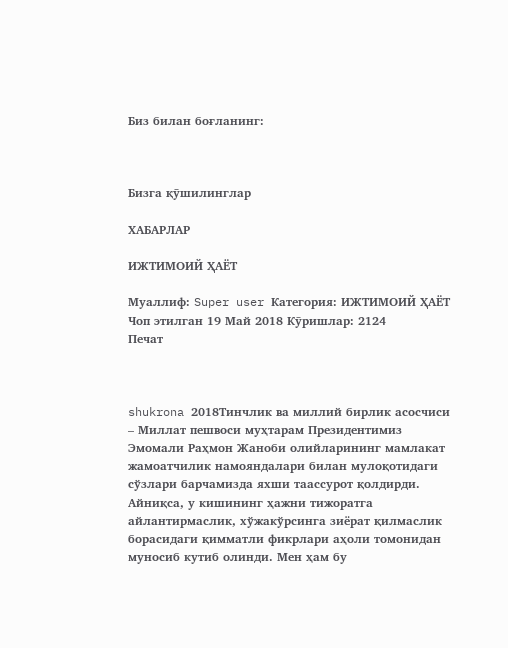Биз билан боғланинг:



Бизга қӯшилинглар

ХАБАРЛАР

ИЖТИМОИЙ ҲАЁТ

Муаллиф: Super user Категория: ИЖТИМОИЙ ҲАЁТ
Чоп этилган 19 Май 2018 Кӯришлар: 2124
Печат



shukrona 2018Тинчлик ва миллий бирлик асосчиси – Миллат пешвоси муҳтарам Президентимиз Эмомали Раҳмон Жаноби олийларининг мамлакат жамоатчилик намояндалари билан мулоқотидаги сўзлари барчамизда яхши таассурот қолдирди. Айниқса, у кишининг ҳажни тижоратга айлантирмаслик, хўжакўрсинга зиёрат қилмаслик борасидаги қимматли фикрлари аҳоли томонидан муносиб кутиб олинди. Мен ҳам бу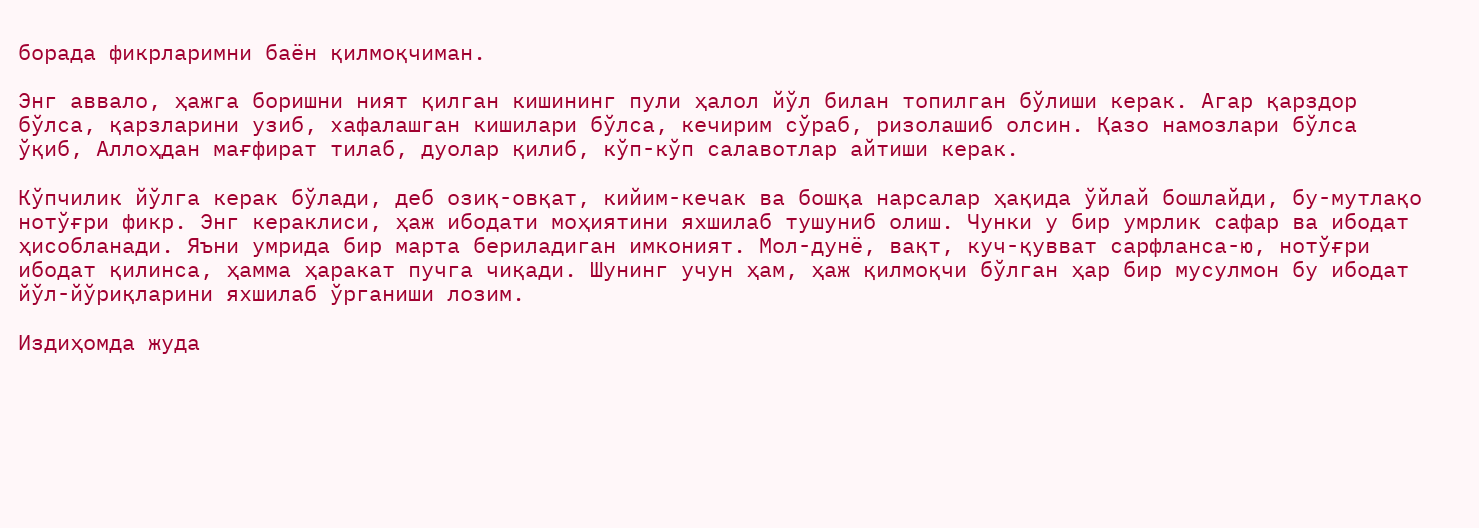борада фикрларимни баён қилмоқчиман.

Энг аввало, ҳажга боришни ният қилган кишининг пули ҳалол йўл билан топилган бўлиши керак. Агар қарздор бўлса, қарзларини узиб, хафалашган кишилари бўлса, кечирим сўраб, ризолашиб олсин. Қазо намозлари бўлса ўқиб, Аллоҳдан мағфират тилаб, дуолар қилиб, кўп-кўп салавотлар айтиши керак.

Кўпчилик йўлга керак бўлади, деб озиқ-овқат, кийим-кечак ва бошқа нарсалар ҳақида ўйлай бошлайди, бу-мутлақо нотўғри фикр. Энг кераклиси, ҳаж ибодати моҳиятини яхшилаб тушуниб олиш. Чунки у бир умрлик сафар ва ибодат ҳисобланади. Яъни умрида бир марта бериладиган имконият. Мол-дунё, вақт, куч-қувват сарфланса-ю, нотўғри ибодат қилинса, ҳамма ҳаракат пучга чиқади. Шунинг учун ҳам, ҳаж қилмоқчи бўлган ҳар бир мусулмон бу ибодат йўл-йўриқларини яхшилаб ўрганиши лозим.

Издиҳомда жуда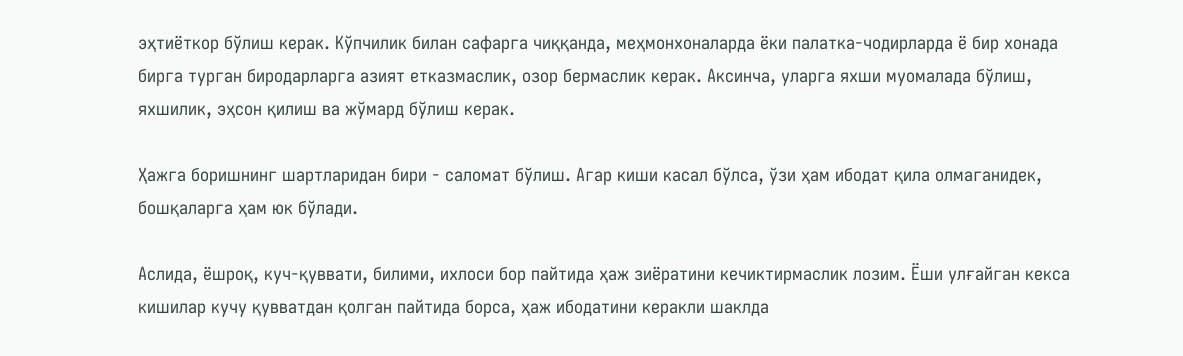эҳтиёткор бўлиш керак. Кўпчилик билан сафарга чиққанда, меҳмонхоналарда ёки палатка-чодирларда ё бир хонада бирга турган биродарларга азият етказмаслик, озор бермаслик керак. Аксинча, уларга яхши муомалада бўлиш, яхшилик, эҳсон қилиш ва жўмард бўлиш керак.

Ҳажга боришнинг шартларидан бири - саломат бўлиш. Агар киши касал бўлса, ўзи ҳам ибодат қила олмаганидек, бошқаларга ҳам юк бўлади.

Аслида, ёшроқ, куч-қуввати, билими, ихлоси бор пайтида ҳаж зиёратини кечиктирмаслик лозим. Ёши улғайган кекса кишилар кучу қувватдан қолган пайтида борса, ҳаж ибодатини керакли шаклда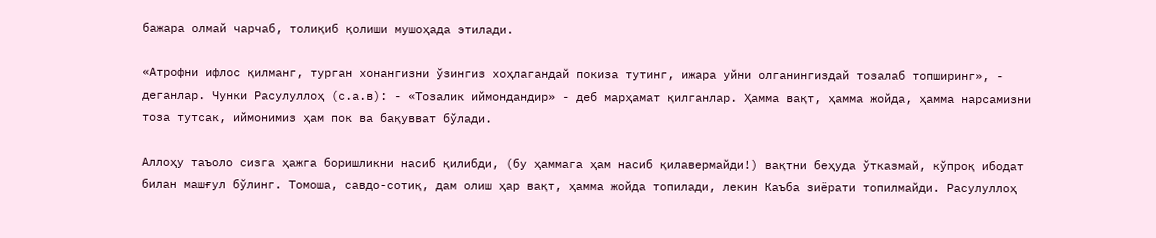бажара олмай чарчаб, толиқиб қолиши мушоҳада этилади.

«Атрофни ифлос қилманг, турган хонангизни ўзингиз хоҳлагандай покиза тутинг, ижара уйни олганингиздай тозалаб топширинг», - деганлар. Чунки Расулуллоҳ (с.а.в): - «Тозалик иймондандир» - деб марҳамат қилганлар. Ҳамма вақт, ҳамма жойда, ҳамма нарсамизни тоза тутсак, иймонимиз ҳам пок ва бақувват бўлади.

Аллоҳу таъоло сизга ҳажга боришликни насиб қилибди, (бу ҳаммага ҳам насиб қилавермайди!) вақтни беҳуда ўтказмай, кўпроқ ибодат билан машғул бўлинг. Томоша, савдо-сотиқ, дам олиш ҳар вақт, ҳамма жойда топилади, лекин Каъба зиёрати топилмайди. Расулуллоҳ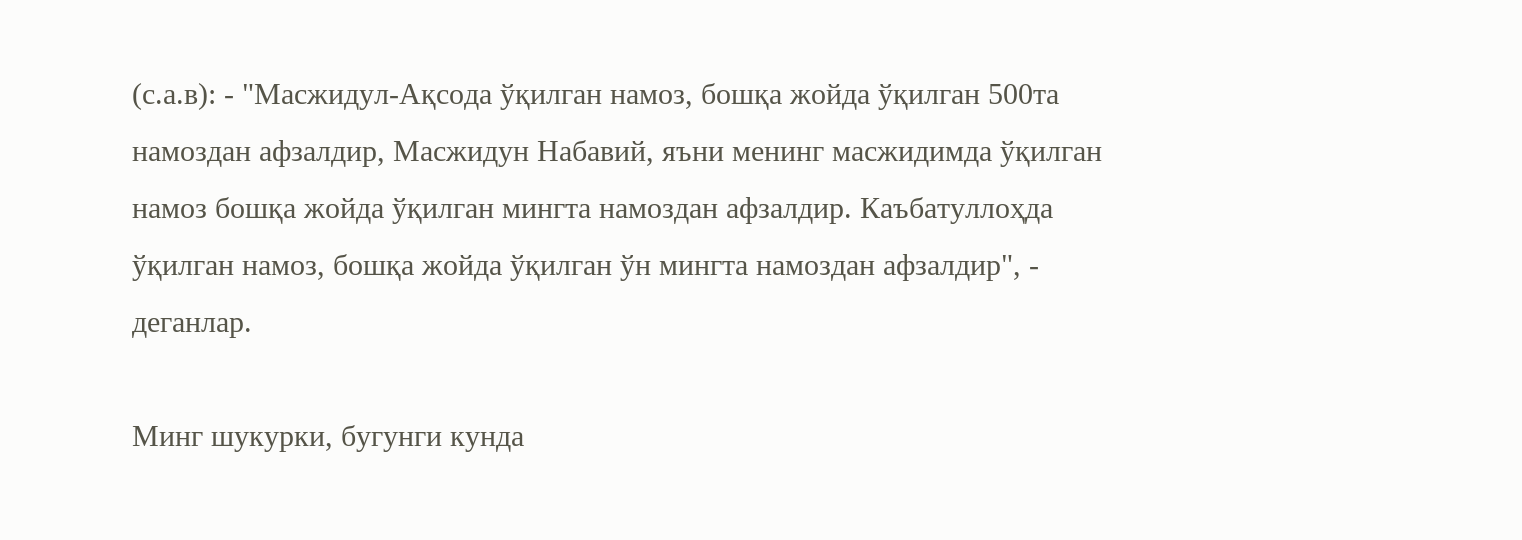(с.а.в): - "Масжидул-Ақсода ўқилган намоз, бошқа жойда ўқилган 500та намоздан афзалдир, Масжидун Набавий, яъни менинг масжидимда ўқилган намоз бошқа жойда ўқилган мингта намоздан афзалдир. Каъбатуллоҳда ўқилган намоз, бошқа жойда ўқилган ўн мингта намоздан афзалдир", - деганлар.

Минг шукурки, бугунги кунда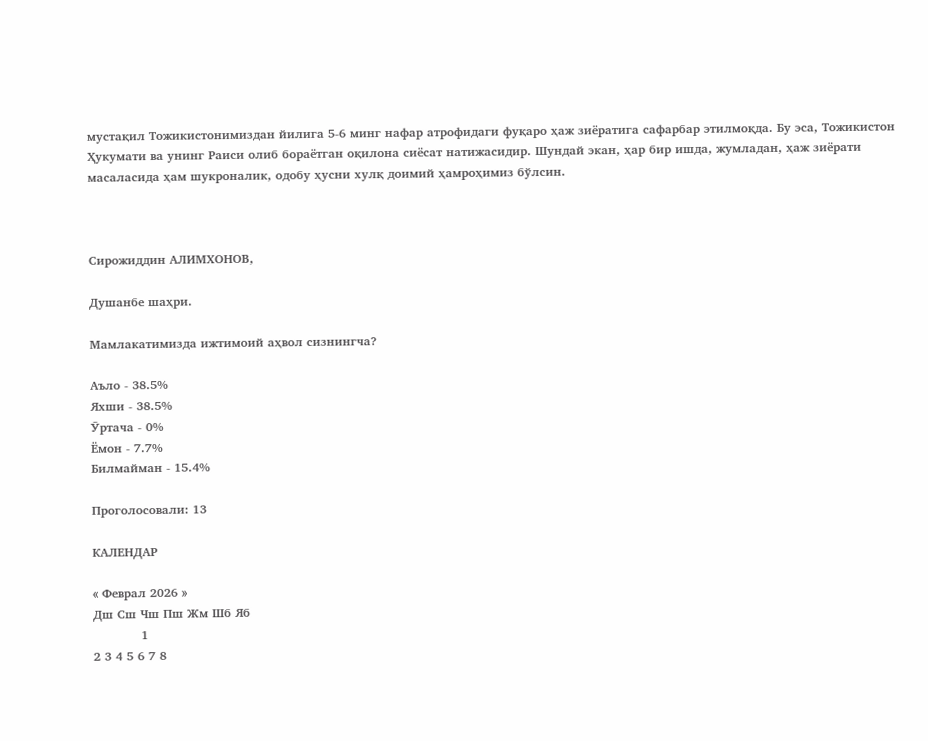мустақил Тожикистонимиздан йилига 5-6 минг нафар атрофидаги фуқаро ҳаж зиёратига сафарбар этилмоқда. Бу эса, Тожикистон Ҳукумати ва унинг Раиси олиб бораётган оқилона сиёсат натижасидир. Шундай экан, ҳар бир ишда, жумладан, ҳаж зиёрати масаласида ҳам шукроналик, одобу ҳусни хулқ доимий ҳамроҳимиз бўлсин.



Сирожиддин АЛИМХОНОВ,

Душанбе шаҳри.

Мамлакатимизда ижтимоий аҳвол сизнингча?

Аъло - 38.5%
Яхши - 38.5%
Ӯртача - 0%
Ёмон - 7.7%
Билмайман - 15.4%

Проголосовали: 13

КАЛЕНДАР

« Феврал 2026 »
Дш Сш Чш Пш Жм Шб Яб
            1
2 3 4 5 6 7 8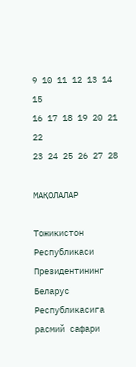9 10 11 12 13 14 15
16 17 18 19 20 21 22
23 24 25 26 27 28

МАҚОЛАЛАР

Тожикистон Республикаси Президентининг Беларус Республикасига расмий сафари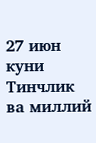27 июн куни Тинчлик ва миллий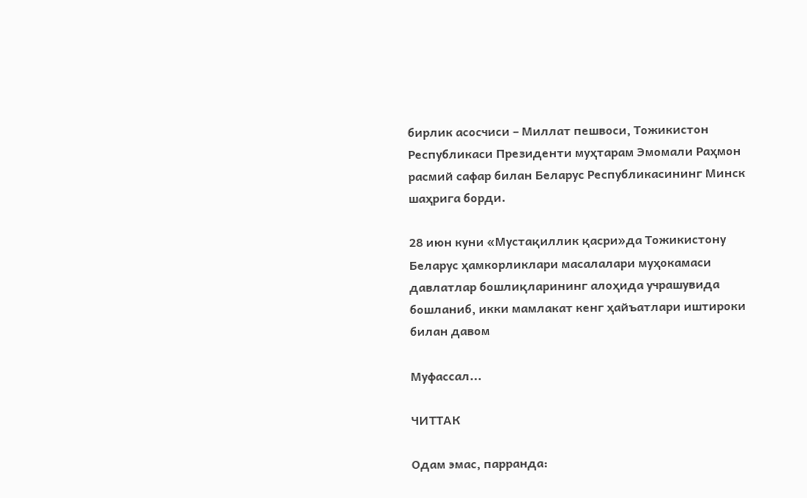бирлик асосчиси – Миллат пешвоси, Тожикистон Республикаси Президенти муҳтарам Эмомали Раҳмон расмий сафар билан Беларус Республикасининг Минск шаҳрига борди.

28 июн куни «Мустақиллик қасри»да Тожикистону Беларус ҳамкорликлари масалалари муҳокамаси давлатлар бошлиқларининг алоҳида учрашувида бошланиб, икки мамлакат кенг ҳайъатлари иштироки билан давом

Муфассал...

ЧИТТАК

Одам эмас, парранда: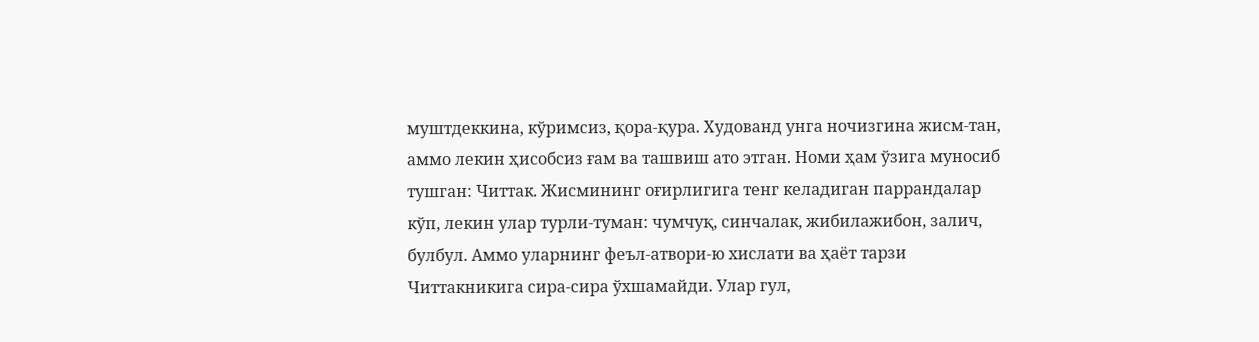муштдеккина, кўримсиз, қора-қура. Худованд унга ночизгина жисм-тан, аммо лекин ҳисобсиз ғам ва ташвиш ато этган. Номи ҳам ўзига муносиб тушган: Читтак. Жисмининг оғирлигига тенг келадиган паррандалар кўп, лекин улар турли-туман: чумчуқ, синчалак, жибилажибон, залич, булбул. Аммо уларнинг феъл-атвори-ю хислати ва ҳаёт тарзи  Читтакникига сира-сира ўхшамайди. Улар гул,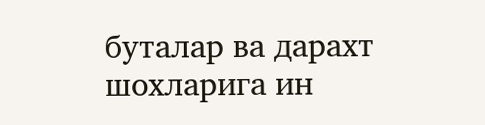буталар ва дарахт шохларига ин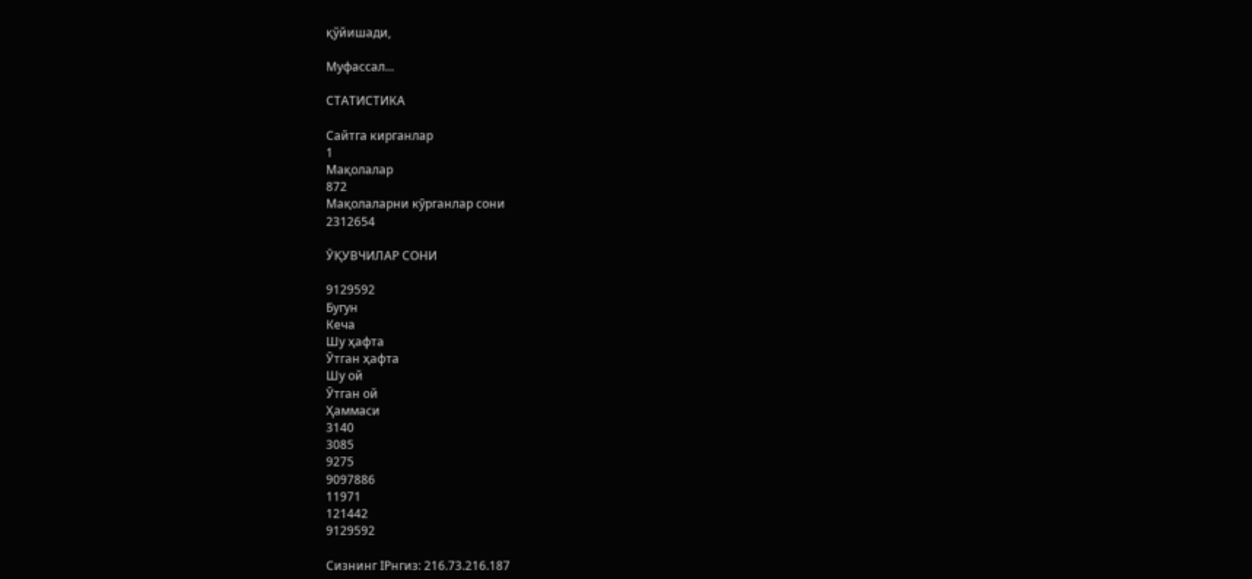қўйишади,

Муфассал...

СТАТИСТИКА

Сайтга кирганлар
1
Мақолалар
872
Мақолаларни кӯрганлар сони
2312654

ӮҚУВЧИЛАР СОНИ

9129592
Бугун
Кеча
Шу ҳафта
Ӯтган ҳафта
Шу ой
Ӯтган ой
Ҳаммаси
3140
3085
9275
9097886
11971
121442
9129592

Сизнинг IPнгиз: 216.73.216.187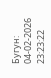Бугун: 04-02-2026 23:23:22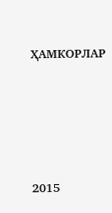ҲАМКОРЛАР







2015